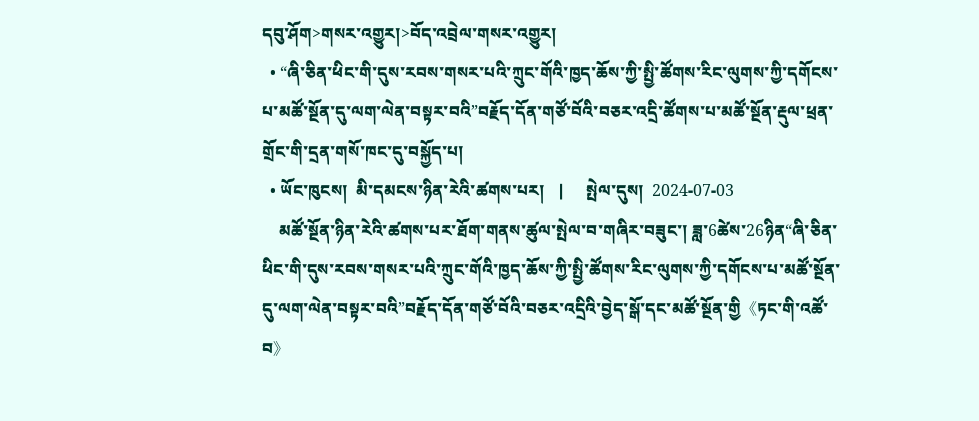དབུ་ཤོག>གསར་འགྱུར།>བོད་འབྲེལ་གསར་འགྱུར།
  • “ཞི་ཅིན་ཕིང་གི་དུས་རབས་གསར་པའི་ཀྲུང་གོའི་ཁྱད་ཆོས་ཀྱི་སྤྱི་ཚོགས་རིང་ལུགས་ཀྱི་དགོངས་པ་མཚོ་སྔོན་དུ་ལག་ལེན་བསྟར་བའི”བརྗོད་དོན་གཙོ་བོའི་བཅར་འདྲི་ཚོགས་པ་མཚོ་སྔོན་རྡུལ་ཕྲན་གྲོང་གི་དྲན་གསོ་ཁང་དུ་བསྐྱོད་པ།
  • ཡོང་ཁུངས།  མི་དམངས་ཉིན་རེའི་ཚགས་པར།   |     སྤེལ་དུས།  2024-07-03
    མཚོ་སྔོན་ཉིན་རེའི་ཚགས་པར་ཐོག་གནས་ཚུལ་སྤེལ་བ་གཞིར་བཟུང་། ཟླ་6ཚེས་26ཉིན“ཞི་ཅིན་ཕིང་གི་དུས་རབས་གསར་པའི་ཀྲུང་གོའི་ཁྱད་ཆོས་ཀྱི་སྤྱི་ཚོགས་རིང་ལུགས་ཀྱི་དགོངས་པ་མཚོ་སྔོན་དུ་ལག་ལེན་བསྟར་བའི”བརྗོད་དོན་གཙོ་བོའི་བཅར་འདྲིའི་བྱེད་སྒོ་དང་མཚོ་སྔོན་གྱི《ཏང་གི་འཚོ་བ》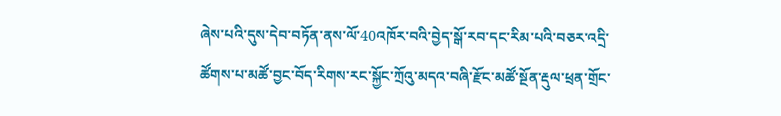ཞེས་པའི་དུས་དེབ་བཏོན་ནས་ལོ་40འཁོར་བའི་བྱེད་སྒོ་རབ་དང་རིམ་པའི་བཅར་འདྲི་ཚོགས་པ་མཚོ་བྱང་བོད་རིགས་རང་སྐྱོང་ཀྲོའུ་མདའ་བཞི་རྫོང་མཚོ་སྔོན་རྡུལ་ཕྲན་གྲོང་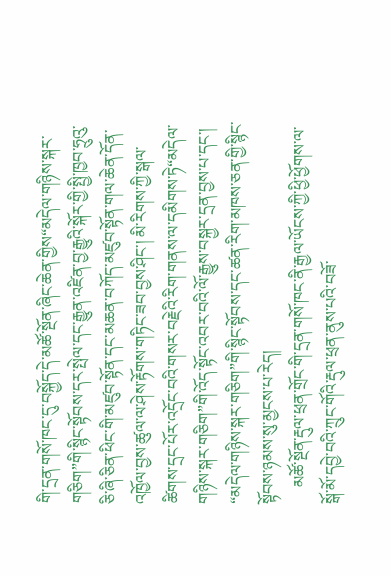གི་དྲན་གསོ་ཁང་དུ་བསྐྱོད་དེ་མཚོ་སྔོན་ཞིང་ཆེན་གྱིས“མདེལ་གཉིས་སྐར་གཅིག”གི་སྙིང་སྟོབས་དར་སྤེལ་དང་རྒྱུན་འཛིན་བྱ་རྒྱུའི་སྐོར་གྱི་སྤྱི་ཁྱབ་ཧྲུའུ་ཅི་ཞི་ཅིན་ཕིང་གི་མཛུབ་སྟོན་དང་མཆན་བཀོད་མཛུབ་སྟོན་གལ་ཆེན་དོན་འཁྱོལ་བྱས་ཚུལ་ལ་ཤེས་རྟོགས་གཏིང་ཟབ་བྱས་ཤིང་། མི་རིགས་ཀྱི་སྒལ་ཚིགས་དྲང་པོར་འདྲོང་བའི་གསར་བརྗེའི་རིག་གནས་ལ་དམིགས་ཏེ“མདེལ་གཉིས་སྐར་གཅིག”གི་འོད་སྟོང་འབར་བའི་ལོ་རྒྱུས་བསྐྱར་དྲན་བྱས་པ་དང་། “མདེལ་གཉིས་སྐར་གཅིག”གི་སྙིང་སྟོབས་དང་ཚན་རིག་མཁས་ཅན་གྱི་སྙིང་སྟོབས་ཉམས་སུ་མྱངས་པ་རེད།
    མཚོ་སྔོན་རྡུལ་ཕྲན་གྲོང་གི་དྲན་གསོ་ཁང་ནི་རྒྱལ་ཡོངས་ཀྱི་ཕྱི་ཕྱོགས་ལ་སྒོ་མོ་དབྱེ་བའི་ཀྲུང་གོའི་རྡུལ་ཕྲན་ནུས་པའི་བཟོ་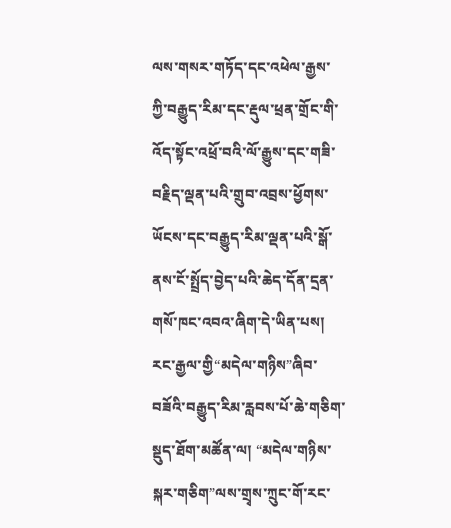ལས་གསར་གཏོད་དང་འཕེལ་རྒྱས་ཀྱི་བརྒྱུད་རིམ་དང་རྡུལ་ཕྲན་གྲོང་གི་འོད་སྟོང་འཕྲོ་བའི་ལོ་རྒྱུས་དང་གཟི་བརྗིད་ལྡན་པའི་གྲུབ་འབྲས་ཕྱོགས་ཡོངས་དང་བརྒྱུད་རིམ་ལྡན་པའི་སྒོ་ནས་ངོ་སྤྲོད་བྱེད་པའི་ཆེད་དོན་དྲན་གསོ་ཁང་འབའ་ཞིག་དེ་ཡིན་པས། རང་རྒྱལ་གྱི“མདེལ་གཉིས”ཞིབ་བཟོའི་བརྒྱུད་རིམ་རླབས་པོ་ཆེ་གཅིག་སྡུད་ཐོག་མཚོན་ལ། “མདེལ་གཉིས་སྐར་གཅིག”ལས་གྲྭས་ཀྲུང་གོ་རང་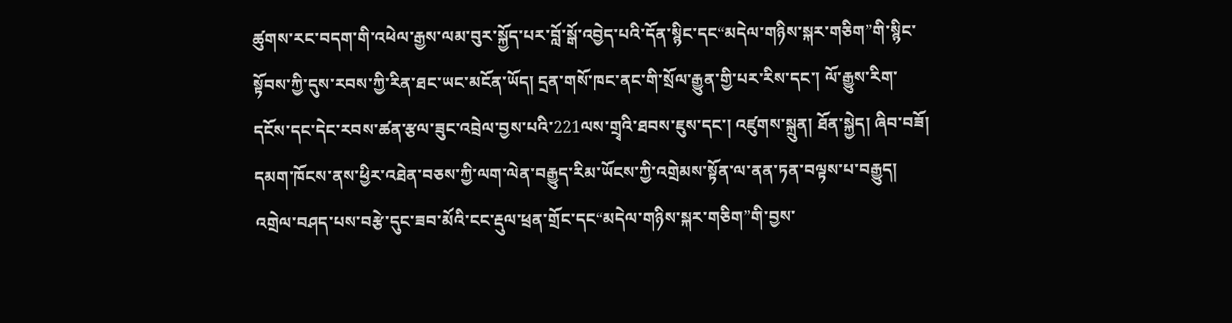ཚུགས་རང་བདག་གི་འཕེལ་རྒྱས་ལམ་བུར་སྐྱོད་པར་བློ་སྒོ་འབྱེད་པའི་དོན་སྙིང་དང“མདེལ་གཉིས་སྐར་གཅིག”གི་སྙིང་སྟོབས་ཀྱི་དུས་རབས་ཀྱི་རིན་ཐང་ཡང་མངོན་ཡོད། དྲན་གསོ་ཁང་ནང་གི་སྲོལ་རྒྱུན་གྱི་པར་རིས་དང་། ལོ་རྒྱུས་རིག་དངོས་དང་དེང་རབས་ཚན་རྩལ་ཟུང་འབྲེལ་བྱས་པའི་221ལས་གྲྭའི་ཐབས་ཇུས་དང་། འཛུགས་སྐྲུན། ཐོན་སྐྱེད། ཞིབ་བཟོ། དམག་ཁོངས་ནས་ཕྱིར་འཐེན་བཅས་ཀྱི་ལག་ལེན་བརྒྱུད་རིམ་ཡོངས་ཀྱི་འགྲེམས་སྟོན་ལ་ནན་ཏན་བལྟས་པ་བརྒྱུད། འགྲེལ་བཤད་པས་བརྩེ་དུང་ཟབ་མོའི་ངང་རྡུལ་ཕྲན་གྲོང་དང“མདེལ་གཉིས་སྐར་གཅིག”གི་བྱས་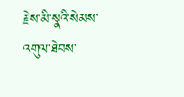རྗེས་མི་སྣའི་སེམས་འགུལ་ཐེབས་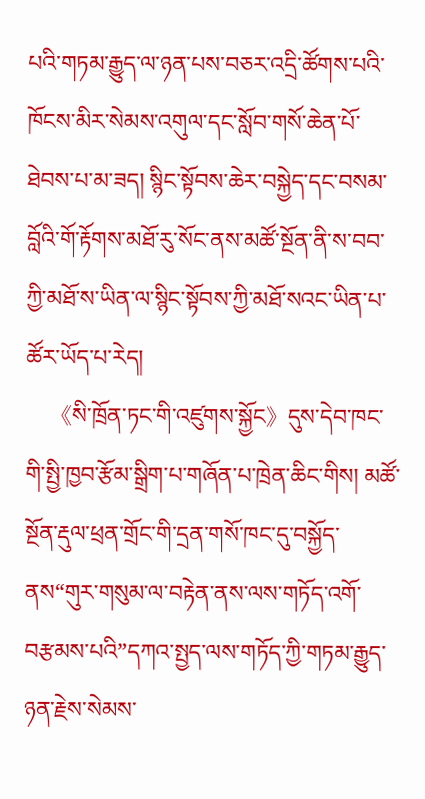པའི་གཏམ་རྒྱུད་ལ་ཉན་པས་བཅར་འདྲི་ཚོགས་པའི་ཁོངས་མིར་སེམས་འགུལ་དང་སློབ་གསོ་ཆེན་པོ་ཐེབས་པ་མ་ཟད། སྙིང་སྟོབས་ཆེར་བསྐྱེད་དང་བསམ་བློའི་གོ་རྟོགས་མཐོ་རུ་སོང་ནས་མཚོ་སྔོན་ནི་ས་བབ་ཀྱི་མཐོ་ས་ཡིན་ལ་སྙིང་སྟོབས་ཀྱི་མཐོ་སའང་ཡིན་པ་ཚོར་ཡོད་པ་རེད།
    《སི་ཁྲོན་ཏང་གི་འཛུགས་སྐྱོང》དུས་དེབ་ཁང་གི་སྤྱི་ཁྱབ་རྩོམ་སྒྲིག་པ་གཞོན་པ་ཁྲེན་ཆིང་གིས། མཚོ་སྔོན་རྡུལ་ཕྲན་གྲོང་གི་དྲན་གསོ་ཁང་དུ་བསྐྱོད་ནས“གུར་གསུམ་ལ་བརྟེན་ནས་ལས་གཏོད་འགོ་བརྩམས་པའི”དཀའ་སྤྱད་ལས་གཏོད་ཀྱི་གཏམ་རྒྱུད་ཉན་རྗེས་སེམས་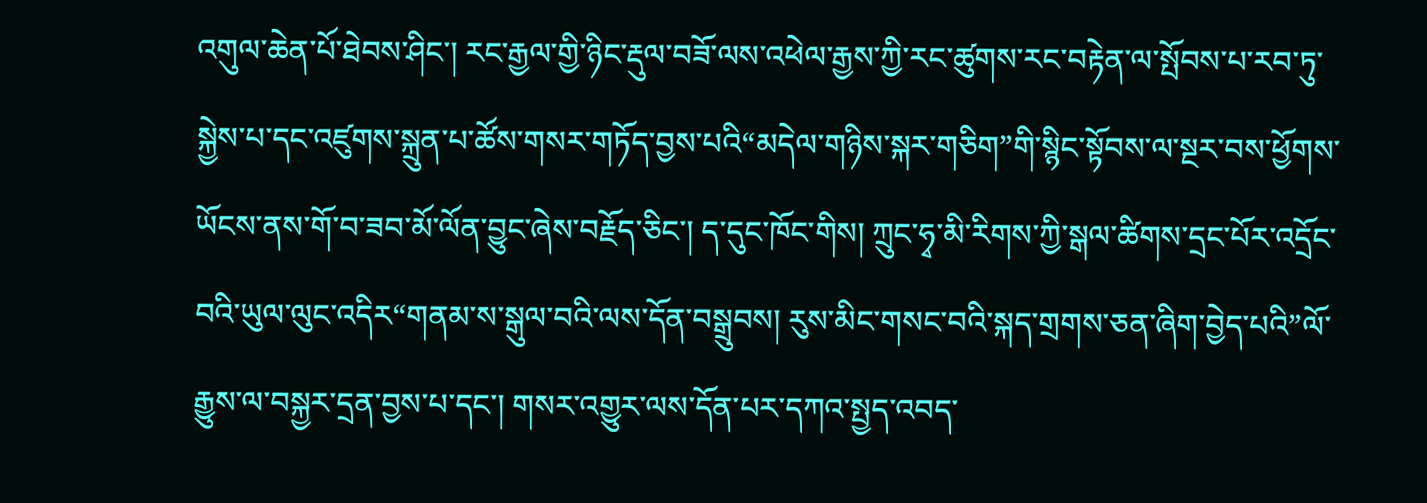འགུལ་ཆེན་པོ་ཐེབས་ཤིང་། རང་རྒྱལ་གྱི་ཉིང་རྡུལ་བཟོ་ལས་འཕེལ་རྒྱས་ཀྱི་རང་ཚུགས་རང་བརྟེན་ལ་སྤོབས་པ་རབ་ཏུ་སྐྱེས་པ་དང་འཛུགས་སྐྲུན་པ་ཚོས་གསར་གཏོད་བྱས་པའི“མདེལ་གཉིས་སྐར་གཅིག”གི་སྙིང་སྟོབས་ལ་སྔར་བས་ཕྱོགས་ཡོངས་ནས་གོ་བ་ཟབ་མོ་ལོན་བྱུང་ཞེས་བརྗོད་ཅིང་། ད་དུང་ཁོང་གིས། ཀྲུང་ཧྭ་མི་རིགས་ཀྱི་སྒལ་ཚིགས་དྲང་པོར་འདྲོང་བའི་ཡུལ་ལུང་འདིར“གནམ་ས་སྒུལ་བའི་ལས་དོན་བསྒྲུབས། རུས་མིང་གསང་བའི་སྐད་གྲགས་ཅན་ཞིག་བྱེད་པའི”ལོ་རྒྱུས་ལ་བསྐྱར་དྲན་བྱས་པ་དང་། གསར་འགྱུར་ལས་དོན་པར་དཀའ་སྤྱད་འབད་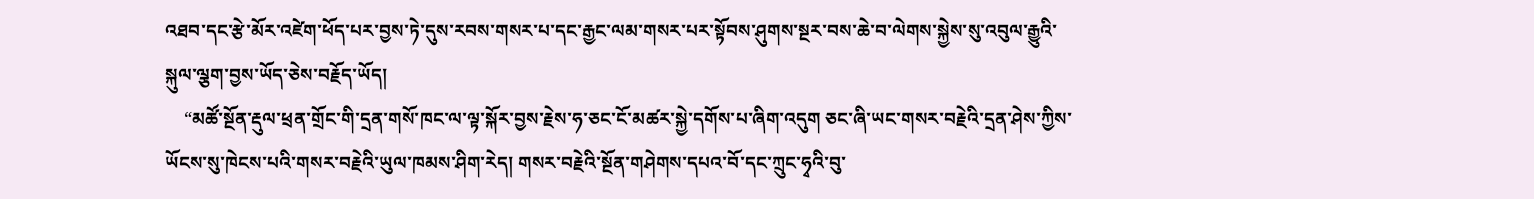འཐབ་དང་རྩེ་མོར་འཛེག་ཕོད་པར་བྱས་ཏེ་དུས་རབས་གསར་པ་དང་རྒྱང་ལམ་གསར་པར་སྟོབས་ཤུགས་སྔར་བས་ཆེ་བ་ལེགས་སྐྱེས་སུ་འབུལ་རྒྱུའི་སྐུལ་ལྕག་བྱས་ཡོད་ཅེས་བརྗོད་ཡོད།
    “མཚོ་སྔོན་རྡུལ་ཕྲན་གྲོང་གི་དྲན་གསོ་ཁང་ལ་ལྟ་སྐོར་བྱས་རྗེས་ཧ་ཅང་ངོ་མཚར་སྐྱེ་དགོས་པ་ཞིག་འདུག ཅང་ཞི་ཡང་གསར་བརྗེའི་དྲན་ཤེས་ཀྱིས་ཡོངས་སུ་ཁེངས་པའི་གསར་བརྗེའི་ཡུལ་ཁམས་ཤིག་རེད། གསར་བརྗེའི་སྔོན་གཤེགས་དཔའ་བོ་དང་ཀྲུང་ཧྭའི་བུ་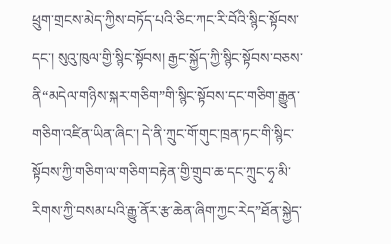ཕྲུག་གྲངས་མེད་ཀྱིས་བཏོད་པའི་ཅིང་ཀང་རི་བོའི་སྙིང་སྟོབས་དང་། སུའུ་ཁུལ་གྱི་སྙིང་སྟོབས། རྒྱང་སྐྱོད་ཀྱི་སྙིང་སྟོབས་བཅས་ནི“མདེལ་གཉིས་སྐར་གཅིག”གི་སྙིང་སྟོབས་དང་གཅིག་རྒྱུན་གཅིག་འཛིན་ཡིན་ཞིང་། དེ་ནི་ཀྲུང་གོ་གུང་ཁྲན་ཏང་གི་སྙིང་སྟོབས་ཀྱི་གཅིག་ལ་གཅིག་བརྟེན་གྱི་གྲུབ་ཆ་དང་ཀྲུང་ཧྭ་མི་རིགས་ཀྱི་བསམ་པའི་རྒྱུ་ནོར་རྩ་ཆེན་ཞིག་ཀྱང་རེད”ཐོན་སྐྱེད་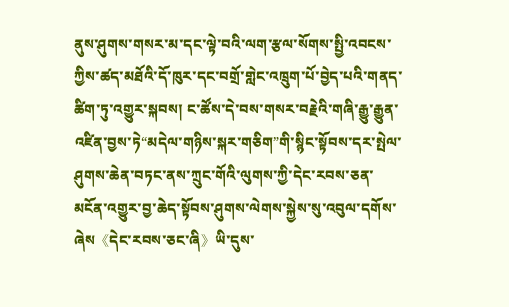ནུས་ཤུགས་གསར་མ་དང་ལྟེ་བའི་ལག་རྩལ་སོགས་སྤྱི་འབངས་ཀྱིས་ཚད་མཐོའི་དོ་ཁུར་དང་བགྲོ་གླེང་འཁྲུག་པོ་བྱེད་པའི་གནད་ཚིག་ཏུ་འགྱུར་སྐབས། ང་ཚོས་དེ་བས་གསར་བརྗེའི་གཞི་རྒྱུ་རྒྱུན་འཛིན་བྱས་ཏེ“མདེལ་གཉིས་སྐར་གཅིག”གི་སྙིང་སྟོབས་དར་སྤེལ་ཤུགས་ཆེན་བཏང་ནས་ཀྲུང་གོའི་ལུགས་ཀྱི་དེང་རབས་ཅན་མངོན་འགྱུར་བྱ་ཆེད་སྟོབས་ཤུགས་ལེགས་སྐྱེས་སུ་འབུལ་དགོས་ཞེས《དེང་རབས་ཅང་ཞི》ཡི་དུས་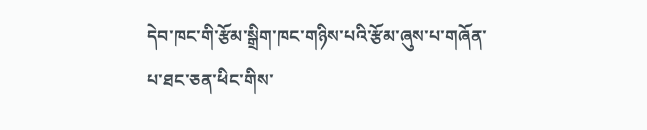དེབ་ཁང་གི་རྩོམ་སྒྲིག་ཁང་གཉིས་པའི་རྩོམ་ཞུས་པ་གཞོན་པ་ཐང་ཅན་ཕིང་གིས་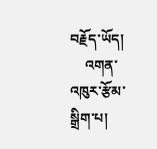བརྗོད་ཡོད།
    འགན་འཁུར་རྩོམ་སྒྲིག་པ།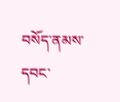བསོད་ནམས་དབང་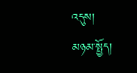འདུས།
མཉམ་སྤྱོད།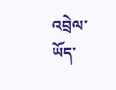འབྲེལ་ཡོད་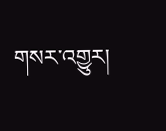གསར་འགྱུར།